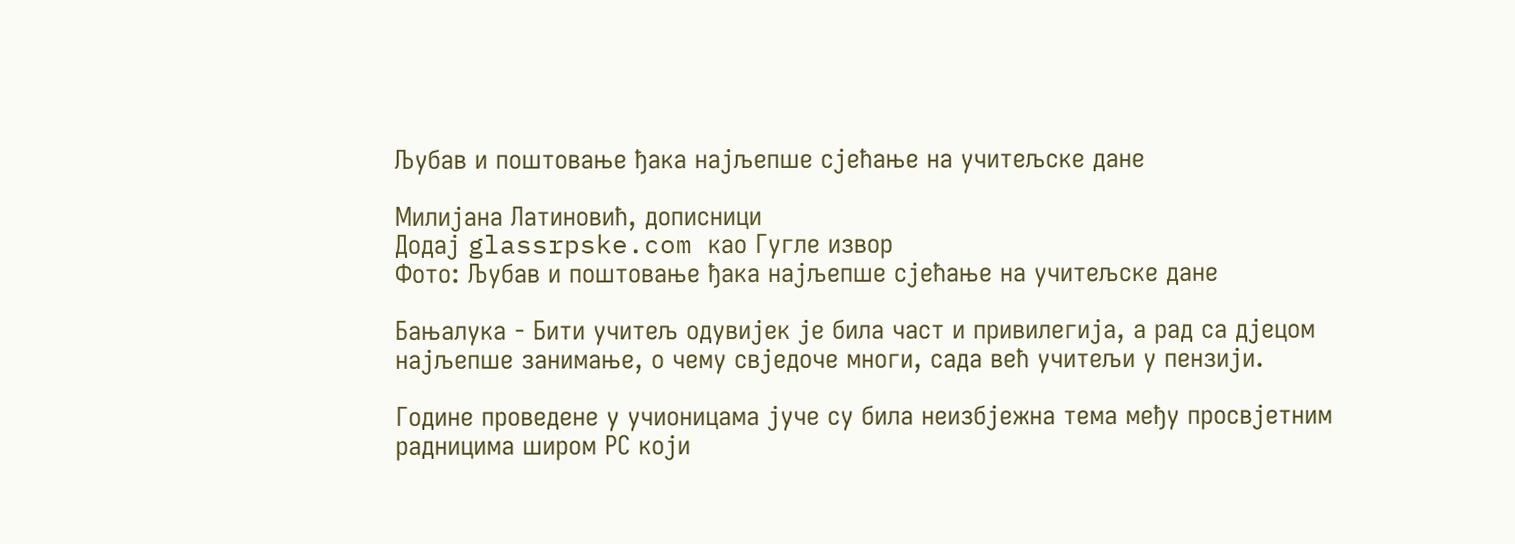Љубав и поштовање ђака најљепше сјећање на учитељске дане

Милијана Латиновић, дописници
Додај glassrpske.com као Гугле извор
Фото: Љубав и поштовање ђака најљепше сјећање на учитељске дане

Бањалука - Бити учитељ одувијек је била част и привилегија, а рад са дјецом најљепше занимање, о чему свједоче многи, сада већ учитељи у пензији.

Године проведене у учионицама јуче су била неизбјежна тема међу просвјетним радницима широм РС који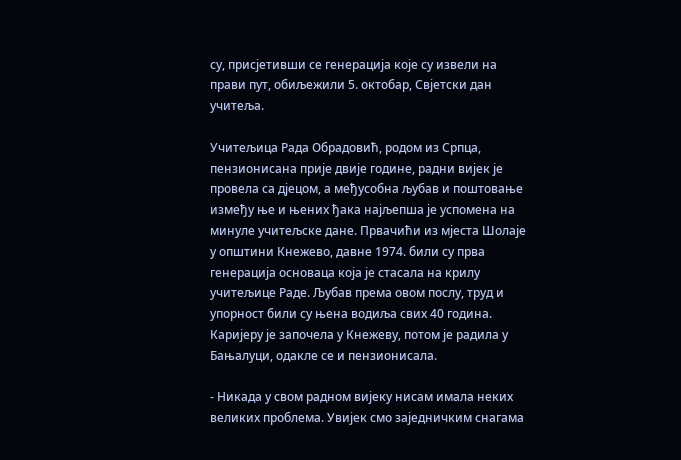су, присјетивши се генерација које су извели на прави пут, обиљежили 5. октобар, Свјетски дан учитеља.

Учитељица Рада Обрадовић, родом из Српца, пензионисана прије двије године, радни вијек је провела са дјецом, а међусобна љубав и поштовање између ње и њених ђака најљепша је успомена на минуле учитељске дане. Првачићи из мјеста Шолаје у општини Кнежево, давне 1974. били су прва генерација основаца која је стасала на крилу учитељице Раде. Љубав према овом послу, труд и упорност били су њена водиља свих 40 година. Каријеру је започела у Кнежеву, потом је радила у Бањалуци, одакле се и пензионисала.

- Никада у свом радном вијеку нисам имала неких великих проблема. Увијек смо заједничким снагама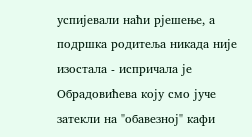успијевали наћи рјешење, а подршка родитеља никада није изостала - испричала је Обрадовићева коју смо јуче затекли на "обавезној" кафи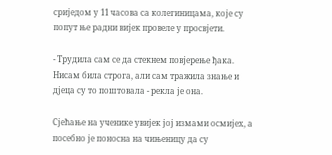сриједом у 11 часова са колегиницама, које су попут ње радни вијек провеле у просвјети.

- Трудила сам се да стекнем повјерење ђака. Нисам била строга, али сам тражила знање и дјеца су то поштовала - рекла је она.

Сјећање на ученике увијек јој измами осмијех, а посебно је поносна на чињеницу да су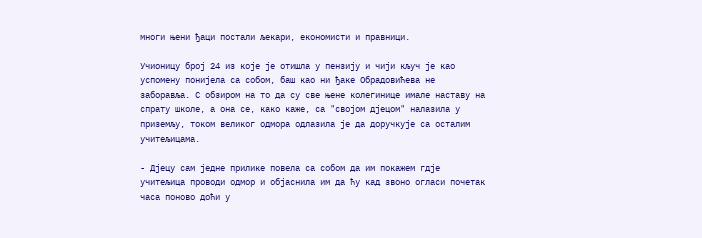многи њени ђаци постали љекари, економисти и правници.

Учионицу број 24 из које је отишла у пензију и чији кључ је као успомену понијела са собом, баш као ни ђаке Обрадовићева не заборавља. С обзиром на то да су све њене колегинице имале наставу на спрату школе, а она се, како каже, са "својом дјецом" налазила у приземљу, током великог одмора одлазила је да доручкује са осталим учитељицама.

- Дјецу сам једне прилике повела са собом да им покажем гдје учитељица проводи одмор и објаснила им да ћу кад звоно огласи почетак часа поново доћи у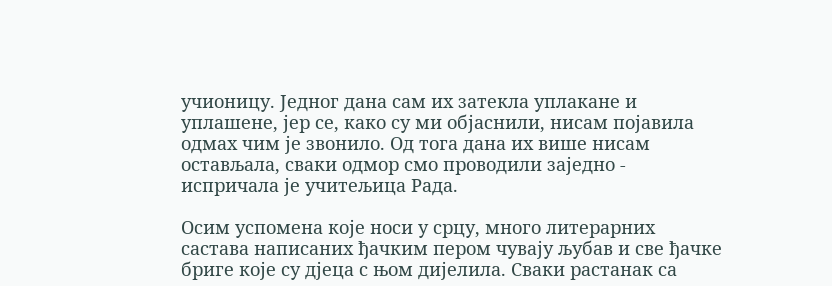учионицу. Једног дана сам их затекла уплакане и уплашене, јер се, како су ми објаснили, нисам појавила одмах чим је звонило. Од тога дана их више нисам остављала, сваки одмор смо проводили заједно - испричала је учитељица Рада.

Осим успомена које носи у срцу, много литерарних састава написаних ђачким пером чувају љубав и све ђачке бриге које су дјеца с њом дијелила. Сваки растанак са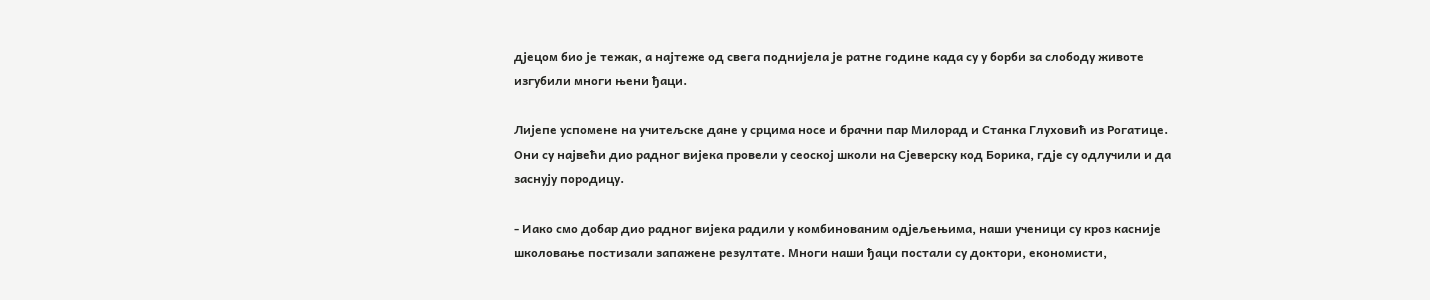дјецом био је тежак, а најтеже од свега поднијела је ратне године када су у борби за слободу животе изгубили многи њени ђаци.

Лијепе успомене на учитељске дане у срцима носе и брачни пар Милорад и Станка Глуховић из Рогатице. Они су највећи дио радног вијека провели у сеоској школи на Сјеверску код Борика, гдје су одлучили и да заснују породицу.

- Иако смо добар дио радног вијека радили у комбинованим одјељењима, наши ученици су кроз касније школовање постизали запажене резултате. Многи наши ђаци постали су доктори, економисти,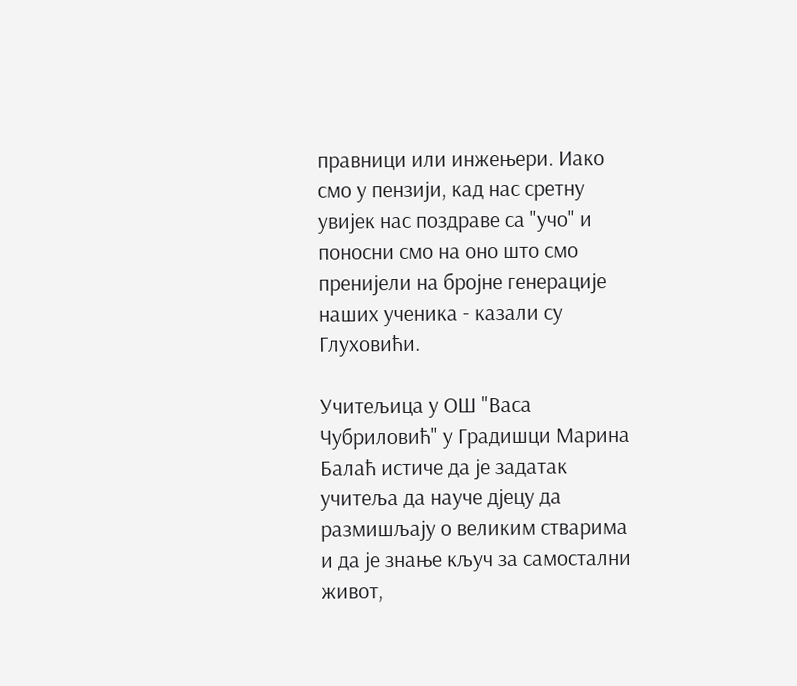правници или инжењери. Иако смо у пензији, кад нас сретну увијек нас поздраве са "учо" и поносни смо на оно што смо пренијели на бројне генерације наших ученика - казали су Глуховићи.

Учитељица у ОШ "Васа Чубриловић" у Градишци Марина Балаћ истиче да је задатак учитеља да науче дјецу да размишљају о великим стварима и да је знање кључ за самостални живот,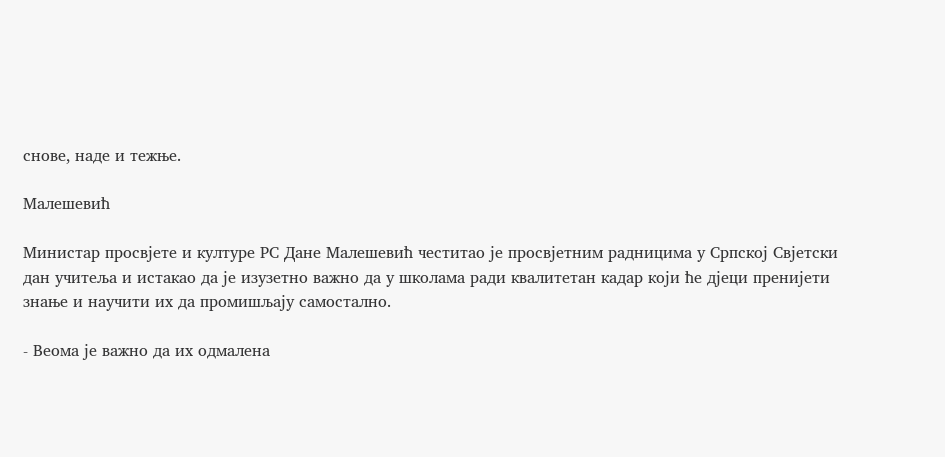снове, наде и тежње.

Малешевић

Министар просвјете и културе РС Дане Малешевић честитао је просвјетним радницима у Српској Свјетски дан учитеља и истакао да је изузетно важно да у школама ради квалитетан кадар који ће дјеци пренијети знање и научити их да промишљају самостално.

- Веома је важно да их одмалена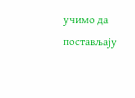учимо да постављају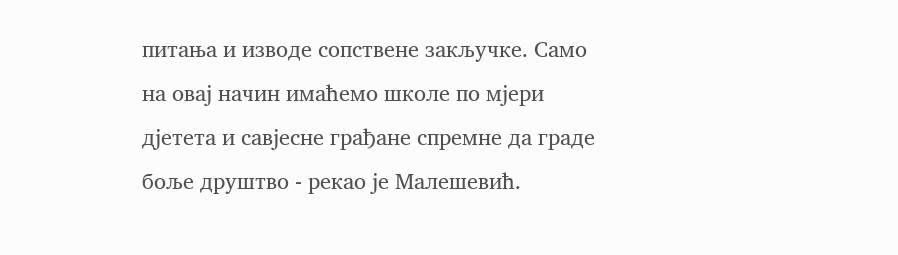питања и изводе сопствене закључке. Само на овај начин имаћемо школе по мјери дјетета и савјесне грађане спремне да граде боље друштво - рекао је Малешевић.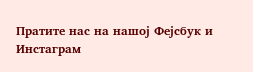Пратите нас на нашој Фејсбук и Инстаграм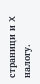страници и X налогу.